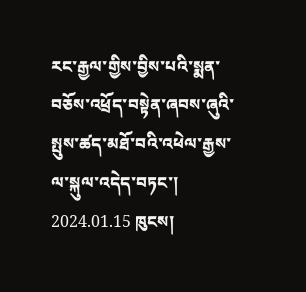རང་རྒྱལ་གྱིས་བྱིས་པའི་སྨན་བཅོས་འཕྲོད་བསྟེན་ཞབས་ཞུའི་སྤུས་ཚད་མཐོ་བའི་འཕེལ་རྒྱས་ལ་སྐུལ་འདེད་བཏང་།
2024.01.15 ཁུངས།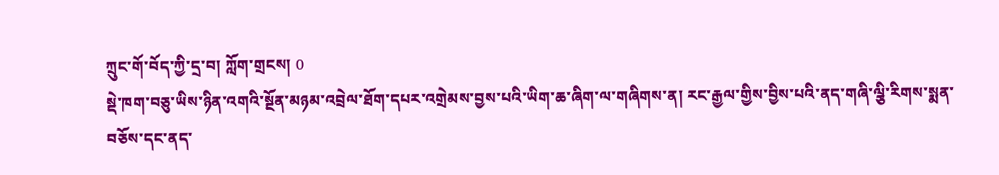ཀྲུང་གོ་བོད་ཀྱི་དྲ་བ། ཀློག་གྲངས། 0
སྡེ་ཁག་བཅུ་ཡིས་ཉིན་འགའི་སྔོན་མཉམ་འབྲེལ་ཐོག་དཔར་འགྲེམས་བྱས་པའི་ཡིག་ཆ་ཞིག་ལ་གཞིགས་ན། རང་རྒྱལ་གྱིས་བྱིས་པའི་ནད་གཞི་ལྕི་རིགས་སྨན་བཅོས་དང་ནད་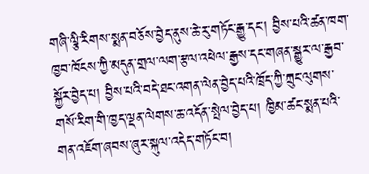གཞི་ལྕི་རིགས་སྨན་བཅོས་བྱེད་ནུས་ཆེ་རུ་གཏོང་རྒྱུ་དང་། བྱིས་པའི་ཚན་ཁག་ཁྱབ་ཁོངས་ཀྱི་མདུན་གྲལ་ལག་རྩལ་འཕེལ་རྒྱས་དང་གཞན་སྒྱུར་ལ་རྒྱབ་སྐྱོར་བྱེད་པ། བྱིས་པའི་བདེ་ཐང་འགན་ལེན་བྱེད་པའི་ཁྲོད་ཀྱི་ཀྲུང་ལུགས་གསོ་རིག་གི་ཁྱད་ལྡན་ལེགས་ཆ་འདོན་སྤེལ་བྱེད་པ། ཁྱིམ་ཚང་སྨན་པའི་གན་འཇོག་ཞབས་ཞུར་སྐུལ་འདེད་གཏོང་བ།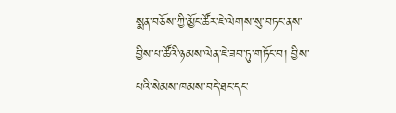སྨན་བཅོས་ཀྱི་མྱོང་ཚོར་ཇེ་ལེགས་སུ་བཏང་ནས་བྱིས་པ་ཚོའི་ཉམས་ལེན་ཇེ་ཟབ་ཏུ་གཏོང་བ། བྱིས་པའི་སེམས་ཁམས་བདེ་ཐང་དང་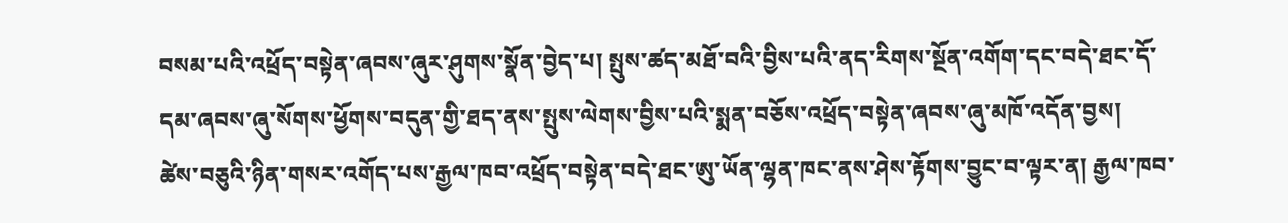བསམ་པའི་འཕྲོད་བསྟེན་ཞབས་ཞུར་ཤུགས་སྣོན་བྱེད་པ། སྤུས་ཚད་མཐོ་བའི་བྱིས་པའི་ནད་རིགས་སྔོན་འགོག་དང་བདེ་ཐང་དོ་དམ་ཞབས་ཞུ་སོགས་ཕྱོགས་བདུན་གྱི་ཐད་ནས་སྤུས་ལེགས་བྱིས་པའི་སྨན་བཅོས་འཕྲོད་བསྟེན་ཞབས་ཞུ་མཁོ་འདོན་བྱས།
ཚེས་བཅུའི་ཉིན་གསར་འགོད་པས་རྒྱལ་ཁབ་འཕྲོད་བསྟེན་བདེ་ཐང་ཨུ་ཡོན་ལྷན་ཁང་ནས་ཤེས་རྟོགས་བྱུང་བ་ལྟར་ན། རྒྱལ་ཁབ་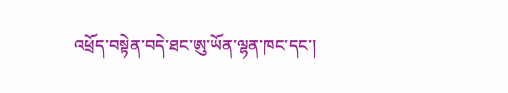འཕྲོད་བསྟེན་བདེ་ཐང་ཨུ་ཡོན་ལྷན་ཁང་དང་།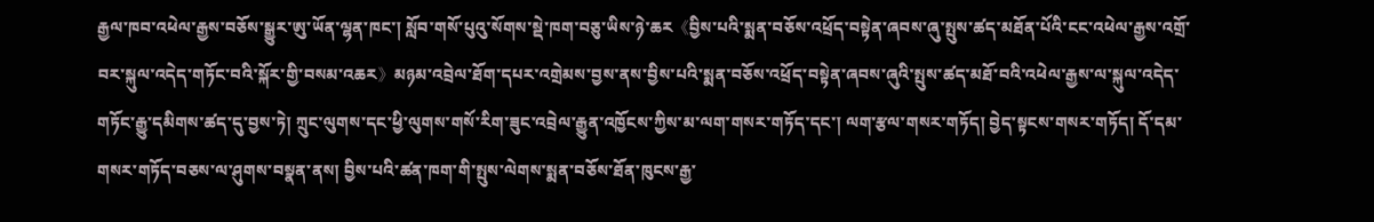རྒྱལ་ཁབ་འཕེལ་རྒྱས་བཅོས་སྒྱུར་ཨུ་ཡོན་ལྷན་ཁང་། སློབ་གསོ་པུའུ་སོགས་སྡེ་ཁག་བཅུ་ཡིས་ཉེ་ཆར《བྱིས་པའི་སྨན་བཅོས་འཕྲོད་བསྟེན་ཞབས་ཞུ་སྤུས་ཚད་མཐོན་པོའི་ངང་འཕེལ་རྒྱས་འགྲོ་བར་སྐུལ་འདེད་གཏོང་བའི་སྐོར་གྱི་བསམ་འཆར》མཉམ་འབྲེལ་ཐོག་དཔར་འགྲེམས་བྱས་ནས་བྱིས་པའི་སྨན་བཅོས་འཕྲོད་བསྟེན་ཞབས་ཞུའི་སྤུས་ཚད་མཐོ་བའི་འཕེལ་རྒྱས་ལ་སྐུལ་འདེད་གཏོང་རྒྱུ་དམིགས་ཚད་དུ་བྱས་ཏེ། ཀྲུང་ལུགས་དང་ཕྱི་ལུགས་གསོ་རིག་ཟུང་འབྲེལ་རྒྱུན་འཁྱོངས་ཀྱིས་མ་ལག་གསར་གཏོད་དང་། ལག་རྩལ་གསར་གཏོད། བྱེད་སྟངས་གསར་གཏོད། དོ་དམ་གསར་གཏོད་བཅས་ལ་ཤུགས་བསྣན་ནས། བྱིས་པའི་ཚན་ཁག་གི་སྤུས་ལེགས་སྨན་བཅོས་ཐོན་ཁུངས་རྒྱ་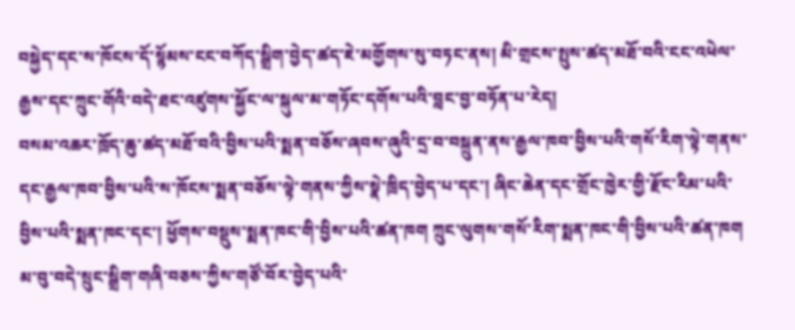བསྐྱེད་དང་ས་ཁོངས་དོ་སྙོམས་ངང་བཀོད་སྒྲིག་བྱེད་ཚད་ཇེ་མགྱོགས་སུ་བཏང་ནས། མི་གྲངས་སྤུས་ཚད་མཐོ་བའི་ངང་འཕེལ་རྒྱས་དང་ཀྲུང་གོའི་བདེ་ཐང་འཛུགས་སྐྱོང་ལ་སྐུལ་མ་གཏོང་དགོས་པའི་བླང་བྱ་བཏོན་པ་རེད།
བསམ་འཆར་ཁྲོད་ཆུ་ཚད་མཐོ་བའི་བྱིས་པའི་སྨན་བཅོས་ཞབས་ཞུའི་དྲ་བ་བསྐྲུན་ནས་རྒྱལ་ཁབ་བྱིས་པའི་གསོ་རིག་ལྟེ་གནས་དང་རྒྱལ་ཁབ་བྱིས་པའི་ས་ཁོངས་སྨན་བཅོས་ལྟེ་གནས་ཀྱིས་སྣེ་ཁྲིད་བྱེད་པ་དང་། ཞིང་ཆེན་དང་གྲོང་ཁྱེར་གྱི་རྫོང་རིམ་པའི་བྱིས་པའི་སྨན་ཁང་དང་། ཕྱོགས་བསྡུས་སྨན་ཁང་གི་བྱིས་པའི་ཚན་ཁག ཀྲུང་ལུགས་གསོ་རིག་སྨན་ཁང་གི་བྱིས་པའི་ཚན་ཁག མ་བུ་བདེ་སྲུང་སྒྲིག་གཞི་བཅས་ཀྱིས་གཙོ་བོར་བྱེད་པའི་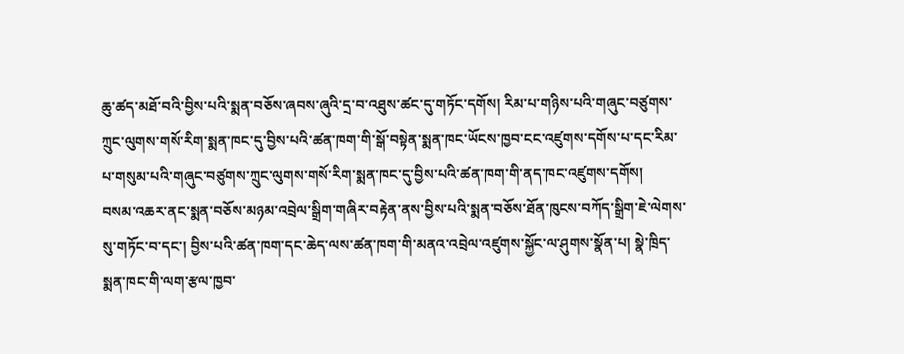ཆུ་ཚད་མཐོ་བའི་བྱིས་པའི་སྨན་བཅོས་ཞབས་ཞུའི་དྲ་བ་འཐུས་ཚང་དུ་གཏོང་དགོས། རིམ་པ་གཉིས་པའི་གཞུང་བཙུགས་ཀྲུང་ལུགས་གསོ་རིག་སྨན་ཁང་དུ་བྱིས་པའི་ཚན་ཁག་གི་སྒོ་བསྟེན་སྨན་ཁང་ཡོངས་ཁྱབ་ངང་འཛུགས་དགོས་པ་དང་རིམ་པ་གསུམ་པའི་གཞུང་བཙུགས་ཀྲུང་ལུགས་གསོ་རིག་སྨན་ཁང་དུ་བྱིས་པའི་ཚན་ཁག་གི་ནད་ཁང་འཛུགས་དགོས།
བསམ་འཆར་ནང་སྨན་བཅོས་མཉམ་འབྲེལ་སྒྲིག་གཞིར་བརྟེན་ནས་བྱིས་པའི་སྨན་བཅོས་ཐོན་ཁུངས་བཀོད་སྒྲིག་ཇེ་ལེགས་སུ་གཏོང་བ་དང་། བྱིས་པའི་ཚན་ཁག་དང་ཆེད་ལས་ཚན་ཁག་གི་མནའ་འབྲེལ་འཛུགས་སྐྱོང་ལ་ཤུགས་སྣོན་པ། སྣེ་ཁྲིད་སྨན་ཁང་གི་ལག་རྩལ་ཁྱབ་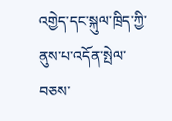འགྱེད་དང་སྐུལ་ཁྲིད་ཀྱི་ནུས་པ་འདོན་སྤེལ་བཅས་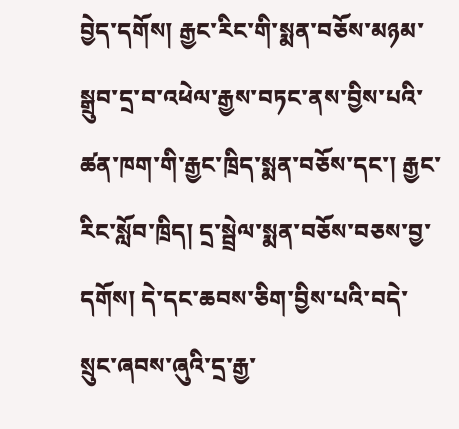བྱེད་དགོས། རྒྱང་རིང་གི་སྨན་བཅོས་མཉམ་སྒྲུབ་དྲ་བ་འཕེལ་རྒྱས་བཏང་ནས་བྱིས་པའི་ཚན་ཁག་གི་རྒྱང་ཁྲིད་སྨན་བཅོས་དང་། རྒྱང་རིང་སློབ་ཁྲིད། དྲ་སྦྲེལ་སྨན་བཅོས་བཅས་བྱ་དགོས། དེ་དང་ཆབས་ཅིག་བྱིས་པའི་བདེ་སྲུང་ཞབས་ཞུའི་དྲ་རྒྱ་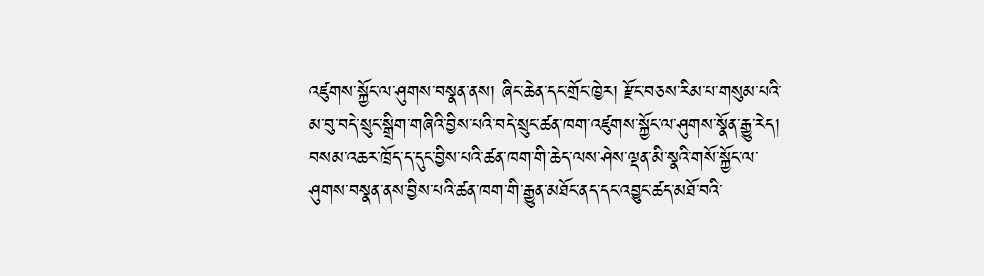འཛུགས་སྐྱོང་ལ་ཤུགས་བསྣན་ནས། ཞིང་ཆེན་དང་གྲོང་ཁྱེར། རྫོང་བཅས་རིམ་པ་གསུམ་པའི་མ་བུ་བདེ་སྲུང་སྒྲིག་གཞིའི་བྱིས་པའི་བདེ་སྲུང་ཚན་ཁག་འཛུགས་སྐྱོང་ལ་ཤུགས་སྣོན་རྒྱུ་རེད།
བསམ་འཆར་ཁྲོད་ད་དུང་བྱིས་པའི་ཚན་ཁག་གི་ཆེད་ལས་ཤེས་ལྡན་མི་སྣའི་གསོ་སྐྱོང་ལ་ཤུགས་བསྣན་ནས་བྱིས་པའི་ཚན་ཁག་གི་རྒྱུན་མཐོང་ནད་དང་འབྱུང་ཚད་མཐོ་བའི་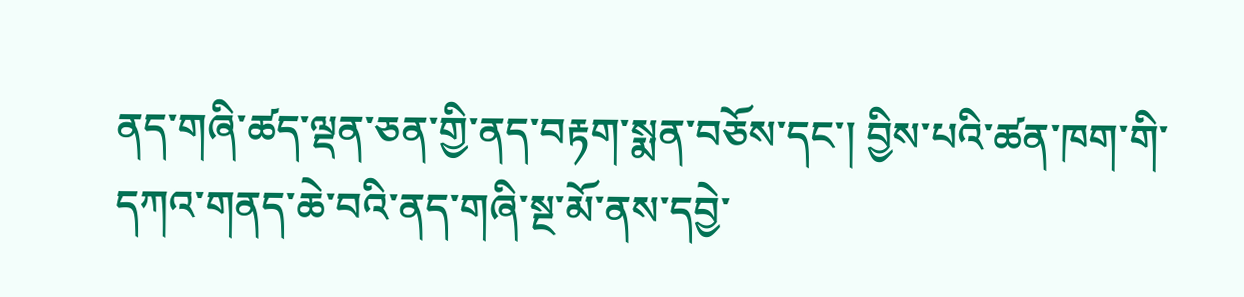ནད་གཞི་ཚད་ལྡན་ཅན་གྱི་ནད་བརྟག་སྨན་བཅོས་དང་། བྱིས་པའི་ཚན་ཁག་གི་དཀའ་གནད་ཆེ་བའི་ནད་གཞི་སྔ་མོ་ནས་དབྱེ་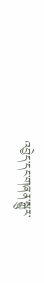འབྱེད་དང་གཞན་སྒྱུར་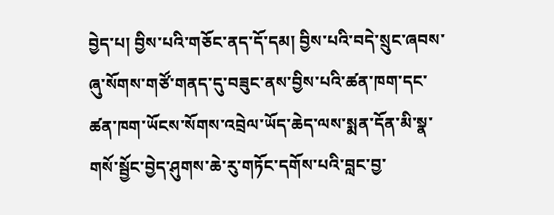བྱེད་པ། བྱིས་པའི་གཅོང་ནད་དོ་དམ། བྱིས་པའི་བདེ་སྲུང་ཞབས་ཞུ་སོགས་གཙོ་གནད་དུ་བཟུང་ནས་བྱིས་པའི་ཚན་ཁག་དང་ཚན་ཁག་ཡོངས་སོགས་འབྲེལ་ཡོད་ཆེད་ལས་སྨན་དོན་མི་སྣ་གསོ་སྦྱོང་བྱེད་ཤུགས་ཆེ་རུ་གཏོང་དགོས་པའི་བླང་བྱ་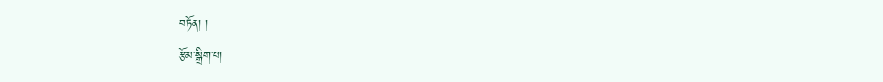བཏོན། །
རྩོམ་སྒྲིག་པ།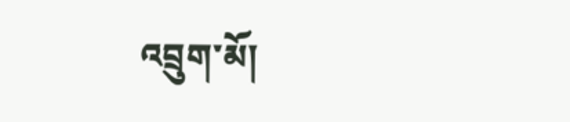འབྲུག་མོ།